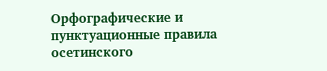Орфографические и пунктуационные правила осетинского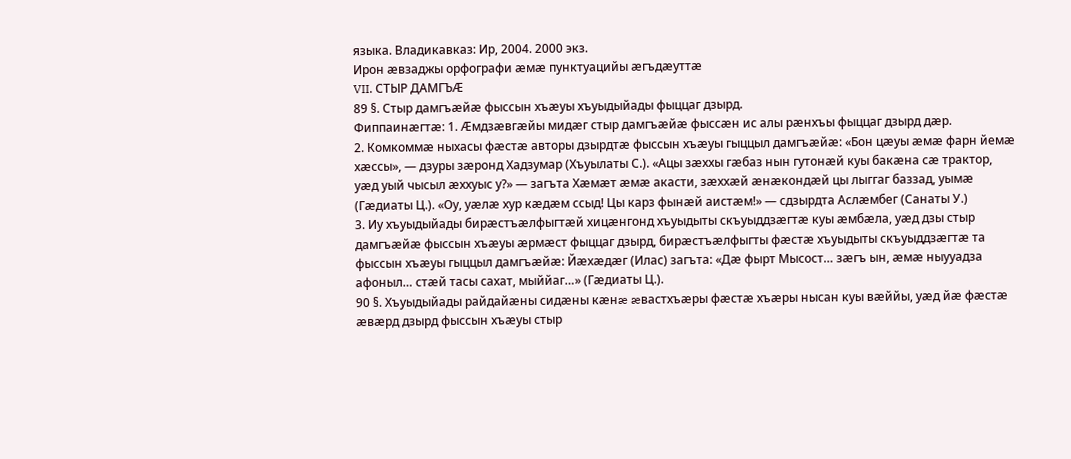языка. Владикавказ: Ир, 2004. 2000 экз.
Ирон æвзаджы орфографи æмæ пунктуацийы æгъдæуттæ
VII. СТЫР ДАМГЪÆ
89 §. Стыр дамгъæйæ фыссын хъæуы хъуыдыйады фыццаг дзырд.
Фиппаинæгтæ: 1. Æмдзæвгæйы мидæг стыр дамгъæйæ фыссæн ис алы рæнхъы фыццаг дзырд дæр.
2. Комкоммæ ныхасы фæстæ авторы дзырдтæ фыссын хъæуы гыццыл дамгъæйæ: «Бон цæуы æмæ фарн йемæ хæссы», — дзуры зæронд Хадзумар (Хъуылаты С.). «Ацы зæххы гæбаз нын гутонæй куы бакæна сæ трактор, уæд уый чысыл æххуыс у?» — загъта Хæмæт æмæ акасти, зæххæй æнæкондæй цы лыггаг баззад, уымæ (Гæдиаты Ц.). «Оу, уæлæ хур кæдæм ссыд! Цы карз фынæй аистæм!» — сдзырдта Аслæмбег (Санаты У.)
3. Иу хъуыдыйады бирæстъæлфыгтæй хицæнгонд хъуыдыты скъуыддзæгтæ куы æмбæла, уæд дзы стыр дамгъæйæ фыссын хъæуы æрмæст фыццаг дзырд, бирæстъæлфыгты фæстæ хъуыдыты скъуыддзæгтæ та фыссын хъæуы гыццыл дамгъæйæ: Йæхæдæг (Илас) загъта: «Дæ фырт Мысост… зæгъ ын, æмæ ныууадза афоныл… стæй тасы сахат, мыййаг…» (Гæдиаты Ц.).
90 §. Хъуыдыйады райдайæны сидæны кæнæ æвастхъæры фæстæ хъæры нысан куы вæййы, уæд йæ фæстæ æвæрд дзырд фыссын хъæуы стыр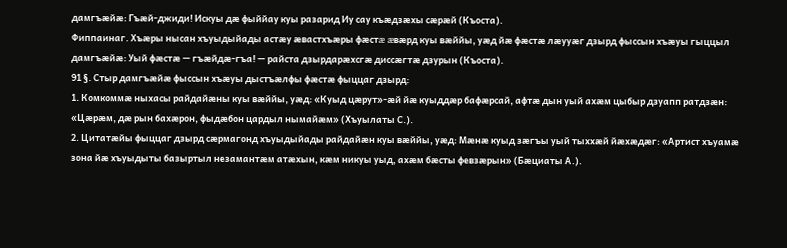дамгъæйæ: Гъæй-джиди! Искуы дæ фыййау куы разарид Иу сау къæдзæхы сæрæй (Къоста).
Фиппаинаг. Хъæры нысан хъуыдыйады астæу æвастхъæры фæстæ æвæрд куы вæййы, уæд йæ фæстæ лæууæг дзырд фыссын хъæуы гыццыл дамгъæйæ: Уый фæстæ — гъæйдæ-гъа! — райста дзырдарæхсгæ диссæгтæ дзурын (Къоста).
91 §. Стыр дамгъæйæ фыссын хъæуы дыстъæлфы фæстæ фыццаг дзырд:
1. Комкоммæ ныхасы райдайæны куы вæййы, уæд: «Куыд цæрут»-æй йæ куыддæр бафæрсай, афтæ дын уый ахæм цыбыр дзуапп ратдзæн: «Цæрæм, дæ рын бахæрон, фыдæбон цардыл нымайæм» (Хъуылаты С.).
2. Цитатæйы фыццаг дзырд сæрмагонд хъуыдыйады райдайæн куы вæййы, уæд: Мæнæ куыд зæгъы уый тыххæй йæхæдæг: «Артист хъуамæ зона йæ хъуыдыты базыртыл незамантæм атæхын, кæм никуы уыд, ахæм бæсты февзæрын» (Бæциаты А.).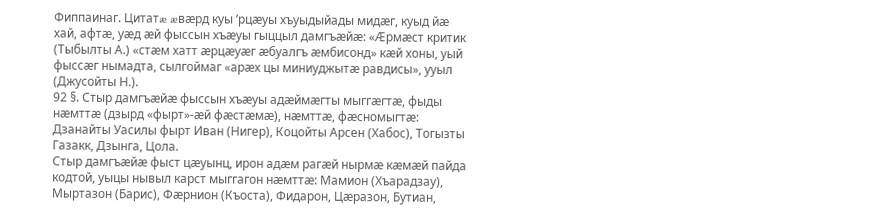Фиппаинаг. Цитатæ æвæрд куы ’рцæуы хъуыдыйады мидæг, куыд йæ хай, афтæ, уæд æй фыссын хъæуы гыццыл дамгъæйæ: «Æрмæст критик (Тыбылты А.) «стæм хатт æрцæуæг æбуалгъ æмбисонд» кæй хоны, уый фыссæг нымадта, сылгоймаг «арæх цы миниуджытæ равдисы», ууыл (Джусойты Н.).
92 §. Стыр дамгъæйæ фыссын хъæуы адæймæгты мыггæгтæ, фыды нæмттæ (дзырд «фырт»-æй фæстæмæ), нæмттæ, фæсномыгтæ: Дзанайты Уасилы фырт Иван (Нигер), Коцойты Арсен (Хабос), Тогызты Газакк, Дзынга, Цола.
Стыр дамгъæйæ фыст цæуынц, ирон адæм рагæй нырмæ кæмæй пайда кодтой, уыцы нывыл карст мыггагон нæмттæ: Мамион (Хъарадзау), Мыртазон (Барис), Фæрнион (Къоста), Фидарон, Цæразон, Бутиан,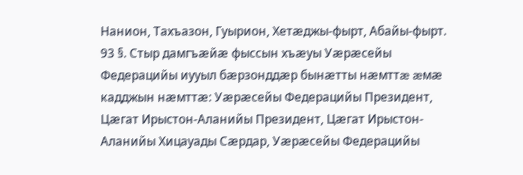Нанион, Тахъазон, Гуырион, Хетæджы-фырт, Абайы-фырт.
93 §. Стыр дамгъæйæ фыссын хъæуы Уæрæсейы Федерацийы иууыл бæрзонддæр бынæтты нæмттæ æмæ кадджын нæмттæ: Уæрæсейы Федерацийы Президент, Цæгат Ирыстон-Аланийы Президент, Цæгат Ирыстон-Аланийы Хицауады Сæрдар, Уæрæсейы Федерацийы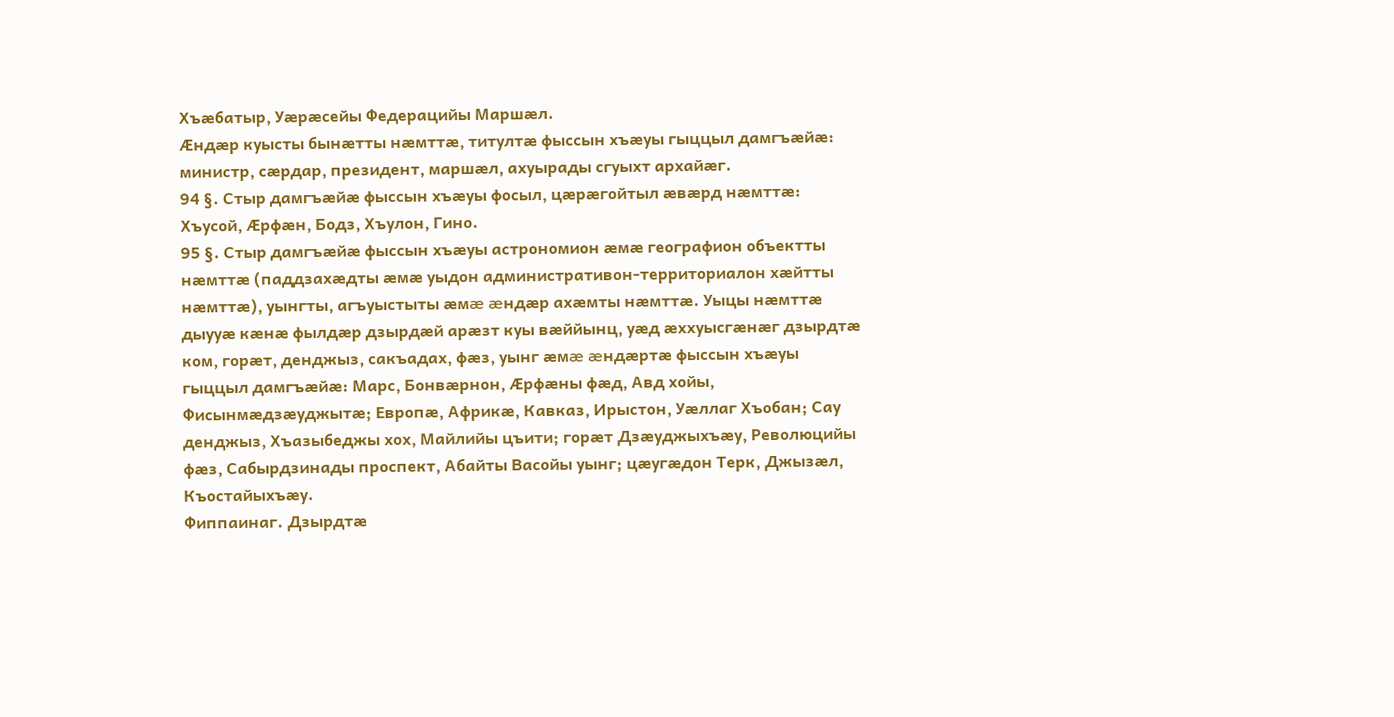Хъæбатыр, Уæрæсейы Федерацийы Маршæл.
Æндæр куысты бынæтты нæмттæ, титултæ фыссын хъæуы гыццыл дамгъæйæ: министр, сæрдар, президент, маршæл, ахуырады сгуыхт архайæг.
94 §. Стыр дамгъæйæ фыссын хъæуы фосыл, цæрæгойтыл æвæрд нæмттæ: Хъусой, Æрфæн, Бодз, Хъулон, Гино.
95 §. Стыр дамгъæйæ фыссын хъæуы астрономион æмæ географион объектты нæмттæ (паддзахæдты æмæ уыдон административон-территориалон хæйтты нæмттæ), уынгты, агъуыстыты æмæ æндæр ахæмты нæмттæ. Уыцы нæмттæ дыууæ кæнæ фылдæр дзырдæй арæзт куы вæййынц, уæд æххуысгæнæг дзырдтæ ком, горæт, денджыз, сакъадах, фæз, уынг æмæ æндæртæ фыссын хъæуы гыццыл дамгъæйæ: Марс, Бонвæрнон, Æрфæны фæд, Авд хойы, Фисынмæдзæуджытæ; Европæ, Африкæ, Кавказ, Ирыстон, Уæллаг Хъобан; Сау денджыз, Хъазыбеджы хох, Майлийы цъити; горæт Дзæуджыхъæу, Революцийы фæз, Сабырдзинады проспект, Абайты Васойы уынг; цæугæдон Терк, Джызæл, Къостайыхъæу.
Фиппаинаг. Дзырдтæ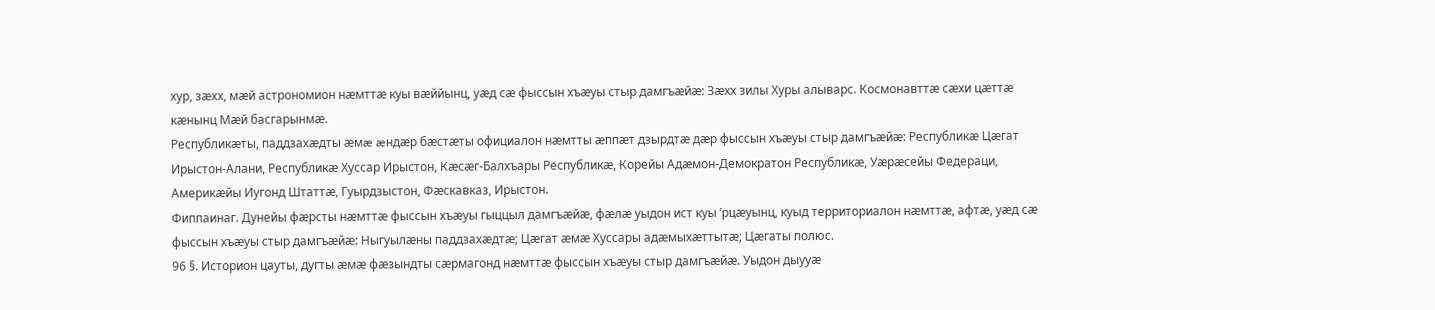хур, зæхх, мæй астрономион нæмттæ куы вæййынц, уæд сæ фыссын хъæуы стыр дамгъæйæ: Зæхх зилы Хуры алыварс. Космонавттæ сæхи цæттæ кæнынц Мæй басгарынмæ.
Республикæты, паддзахæдты æмæ æндæр бæстæты официалон нæмтты æппæт дзырдтæ дæр фыссын хъæуы стыр дамгъæйæ: Республикæ Цæгат Ирыстон-Алани, Республикæ Хуссар Ирыстон, Кæсæг-Балхъары Республикæ, Корейы Адæмон-Демократон Республикæ, Уæрæсейы Федераци, Америкæйы Иугонд Штаттæ, Гуырдзыстон, Фæскавказ, Ирыстон.
Фиппаинаг. Дунейы фæрсты нæмттæ фыссын хъæуы гыццыл дамгъæйæ, фæлæ уыдон ист куы ’рцæуынц, куыд территориалон нæмттæ, афтæ, уæд сæ фыссын хъæуы стыр дамгъæйæ: Ныгуылæны паддзахæдтæ; Цæгат æмæ Хуссары адæмыхæттытæ; Цæгаты полюс.
96 §. Историон цауты, дугты æмæ фæзындты сæрмагонд нæмттæ фыссын хъæуы стыр дамгъæйæ. Уыдон дыууæ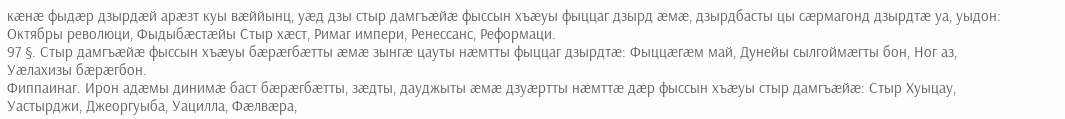кæнæ фыдæр дзырдæй арæзт куы вæййынц, уæд дзы стыр дамгъæйæ фыссын хъæуы фыццаг дзырд æмæ, дзырдбасты цы сæрмагонд дзырдтæ уа, уыдон: Октябры революци, Фыдыбæстæйы Стыр хæст, Римаг импери, Ренессанс, Реформаци.
97 §. Стыр дамгъæйæ фыссын хъæуы бæрæгбæтты æмæ зынгæ цауты нæмтты фыццаг дзырдтæ: Фыццæгæм май, Дунейы сылгоймæгты бон, Ног аз, Уæлахизы бæрæгбон.
Фиппаинаг. Ирон адæмы динимæ баст бæрæгбæтты, зæдты, дауджыты æмæ дзуæртты нæмттæ дæр фыссын хъæуы стыр дамгъæйæ: Стыр Хуыцау, Уастырджи, Джеоргуыба, Уацилла, Фæлвæра,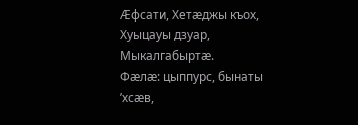Æфсати, Хетæджы къох, Хуыцауы дзуар, Мыкалгабыртæ.
Фæлæ: цыппурс, бынаты ’хсæв,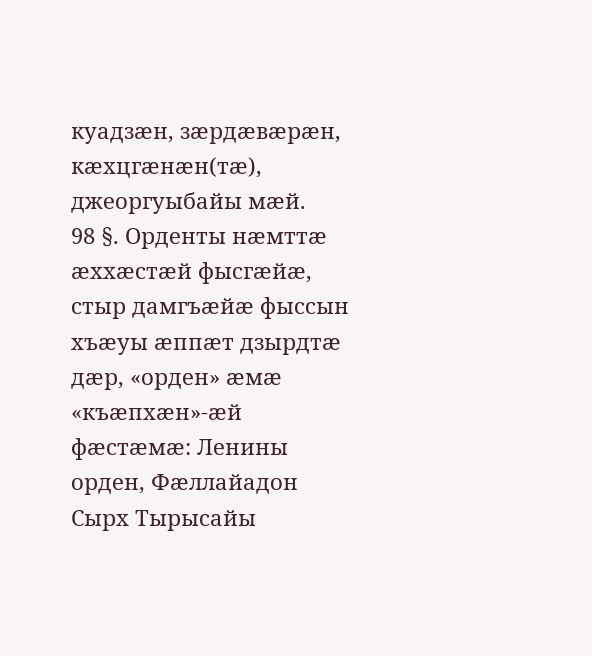куадзæн, зæрдæвæрæн, кæхцгæнæн(тæ), джеоргуыбайы мæй.
98 §. Орденты нæмттæ æххæстæй фысгæйæ, стыр дамгъæйæ фыссын хъæуы æппæт дзырдтæ дæр, «орден» æмæ «къæпхæн»-æй фæстæмæ: Ленины орден, Фæллайадон Сырх Тырысайы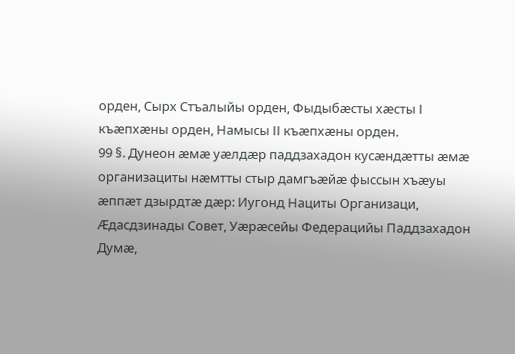орден, Сырх Стъалыйы орден, Фыдыбæсты хæсты I къæпхæны орден, Намысы II къæпхæны орден.
99 §. Дунеон æмæ уæлдæр паддзахадон кусæндæтты æмæ организациты нæмтты стыр дамгъæйæ фыссын хъæуы æппæт дзырдтæ дæр: Иугонд Нациты Организаци, Æдасдзинады Совет, Уæрæсейы Федерацийы Паддзахадон Думæ,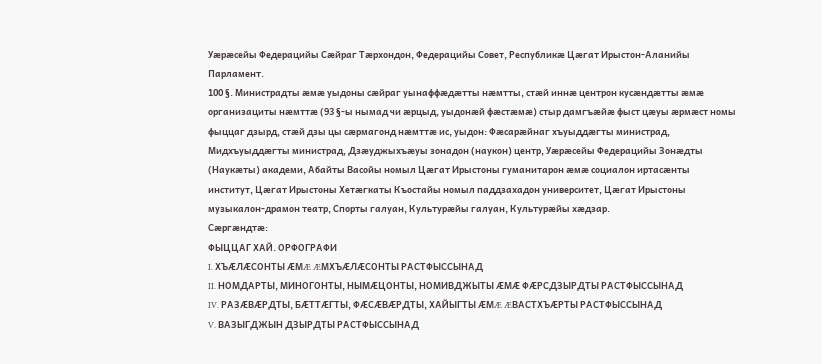Уæрæсейы Федерацийы Сæйраг Тæрхондон, Федерацийы Совет, Республикæ Цæгат Ирыстон-Аланийы Парламент.
100 §. Министрадты æмæ уыдоны сæйраг уынаффæдæтты нæмтты, стæй иннæ центрон кусæндæтты æмæ организациты нæмттæ (93 §-ы нымад чи æрцыд, уыдонæй фæстæмæ) стыр дамгъæйæ фыст цæуы æрмæст номы фыццаг дзырд, стæй дзы цы сæрмагонд нæмттæ ис, уыдон: Фæсарæйнаг хъуыддæгты министрад, Мидхъуыддæгты министрад, Дзæуджыхъæуы зонадон (наукон) центр, Уæрæсейы Федерацийы Зонæдты (Наукæты) академи, Абайты Васойы номыл Цæгат Ирыстоны гуманитарон æмæ социалон иртасæнты институт, Цæгат Ирыстоны Хетæгкаты Къостайы номыл паддзахадон университет, Цæгат Ирыстоны музыкалон-драмон театр, Спорты галуан, Культурæйы галуан, Культурæйы хæдзар.
Сæргæндтæ:
ФЫЦЦАГ ХАЙ. ОРФОГРАФИ
I. ХЪÆЛÆСОНТЫ ÆМÆ ÆМХЪÆЛÆСОНТЫ РАСТФЫССЫНАД
II. НОМДАРТЫ, МИНОГОНТЫ, НЫМÆЦОНТЫ, НОМИВДЖЫТЫ ÆМÆ ФÆРСДЗЫРДТЫ РАСТФЫССЫНАД
IV. РАЗÆВÆРДТЫ, БÆТТÆГТЫ, ФÆСÆВÆРДТЫ, ХАЙЫГТЫ ÆМÆ ÆВАСТХЪÆРТЫ РАСТФЫССЫНАД
V. ВАЗЫГДЖЫН ДЗЫРДТЫ РАСТФЫССЫНАД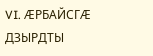VI. ÆРБАЙСГÆ ДЗЫРДТЫ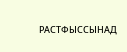РАСТФЫССЫНАД